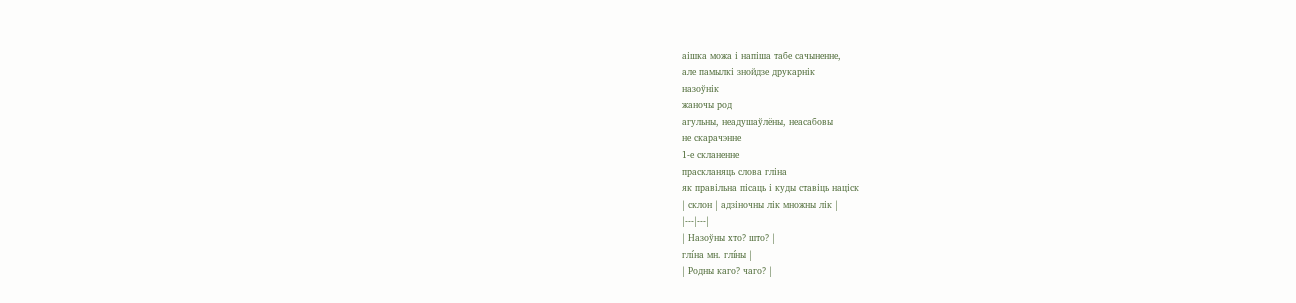аішка можа і напіша табе сачыненне,
але памылкі знойдзе друкарнік
назоўнік
жаночы род
агульны, неадушаўлёны, неасабовы
не скарачэнне
1-е скланенне
праскланяць слова гліна
як правільна пісаць і куды ставіць націск
| склон | адзіночны лік множны лік |
|---|---|
| Назоўны хто? што? |
глі́на мн. глі́ны |
| Родны каго? чаго? |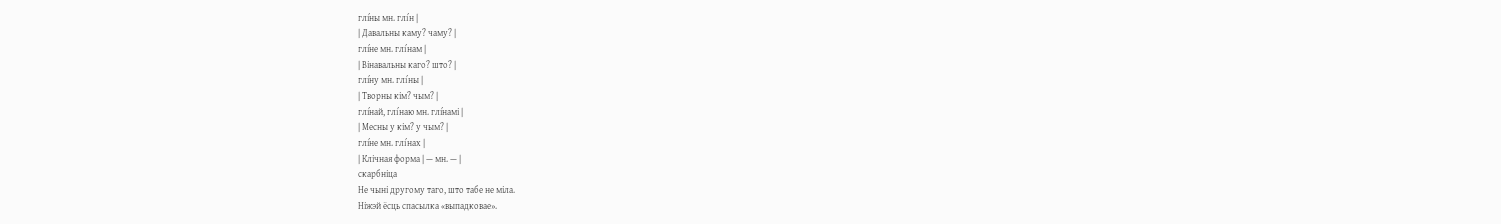глі́ны мн. глі́н |
| Давальны каму? чаму? |
глі́не мн. глі́нам |
| Вінавальны каго? што? |
глі́ну мн. глі́ны |
| Творны кім? чым? |
глі́най, глі́наю мн. глі́намі |
| Месны у кім? у чым? |
глі́не мн. глі́нах |
| Клічная форма | — мн. — |
скарбніца
Не чыні другому таго, што табе не міла.
Ніжэй ёсць спасылка «выпадковае».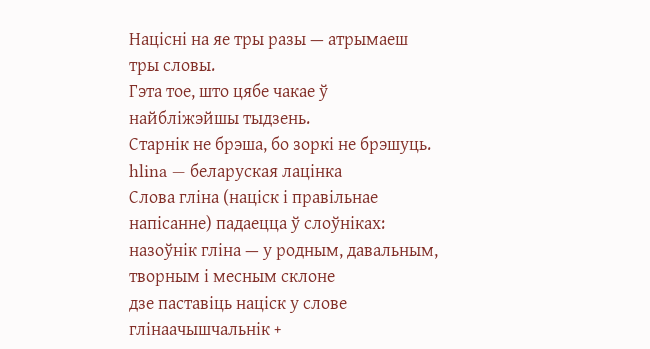Націсні на яе тры разы — атрымаеш тры словы.
Гэта тое, што цябе чакае ў найбліжэйшы тыдзень.
Старнік не брэша, бо зоркі не брэшуць.
hlina — беларуская лацінка
Слова гліна (націск і правільнае напісанне) падаецца ў слоўніках:
назоўнік гліна — у родным, давальным, творным і месным склоне
дзе паставіць націск у слове глінаачышчальнік +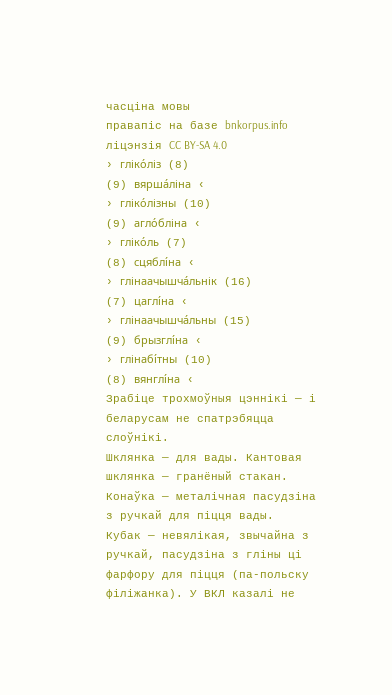часціна мовы
правапіс на базе bnkorpus.info
ліцэнзія CC BY-SA 4.0
› гліко́ліз (8)
(9) вярша́ліна ‹
› гліко́лізны (10)
(9) агло́бліна ‹
› гліко́ль (7)
(8) сцяблі́на ‹
› глінаачышча́льнік (16)
(7) цаглі́на ‹
› глінаачышча́льны (15)
(9) брызглі́на ‹
› глінабі́тны (10)
(8) вянглі́на ‹
Зрабіце трохмоўныя цэннікі — і беларусам не спатрэбяцца слоўнікі.
Шклянка — для вады. Кантовая шклянка — гранёный стакан.
Конаўка — металічная пасудзіна з ручкай для піцця вады.
Кубак — невялікая, звычайна з ручкай, пасудзіна з гліны ці фарфору для піцця (па-польску філіжанка). У ВКЛ казалі не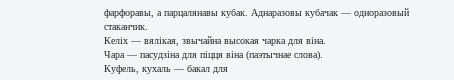фарфоравы, а парцалянавы кубак. Аднаразовы кубачак — одноразовый стаканчик.
Келіх — вялікая, звычайна высокая чарка для віна.
Чара — пасудзіна для піцця віна (паэтычнае слова).
Куфель, кухаль — бакал для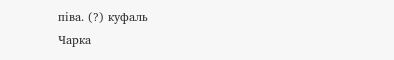піва. (?) куфаль
Чарка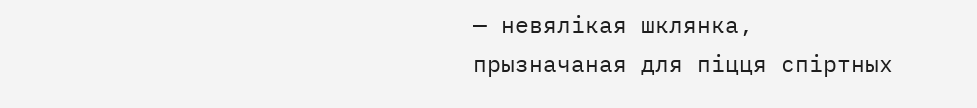— невялікая шклянка, прызначаная для піцця спіртных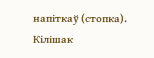напіткаў (стопка).
Кілішак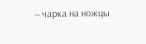— чарка на ножцы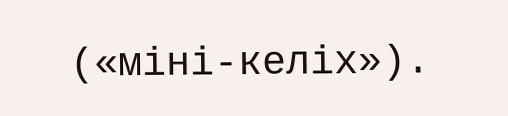(«міні-келіх»).